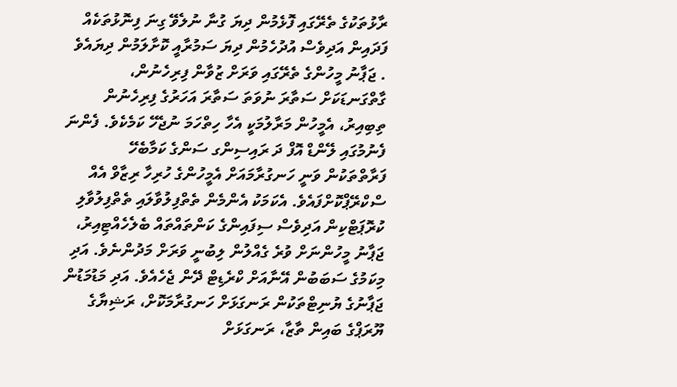ރާޅުތަކުގެ ތެރޭގައި ފޮޅެމުން ދިޔަ ގުނާ ނުލެވޭ ގިނަ ފިނޮޅުތަކެއް ފަދައިން އަދިވެސް އުދުހެމުން ދިޔަ ސަމުރާއީ ކޮށާލަމުން ދިޔައެވެ . ޖަޕާނު މީހުންގެ ތެރޭގައި ވަރަށް ޒުވާން ފިރިހެނުން، ގާތްގަނޑަކަށް ސަތާރަ ނުވަތަ ސަތާރަ އަހަރުގެ ފިރިހެނުން ތިބިއިރު، އެމީހުން މަރާލުމަކީ އެހާ ހިތްހަމަ ނުޖެހޭ ކަމެކެވެ. ފެންނަ ފެނުމުގައި ލޭންޑް އޮފް ދަ ރައިސިންގ ސަންގެ ކަމާބެހޭ ފަރާތްތަކުން ވަނީ ހަނގުރާމައަށް އެމީހުންގެ ހުރިހާ ރިޒާވް އެއް ސްކްރޭޕްކޮށްފައެވެ. އެކަމަކު އެންމެން ތެތްފިލުވާލައި ތެތްފިލުވާލި ކުރޮޕަޓްކިން އަދިވެސް ސިފައިންގެ ކަންތައްތައް ބެލެހެއްޓިއިރު، ޖަޕާނު މީހުންނަށް ވުރެ ގެއްލުން ލިބުނީ ވަރަށް މަދުންނެވެ. އަދި މިކަމުގެ ސަބަބުން އޭނާއަށް ކްރެޑިޓް ދޭން ޖެހެއެވެ. އަދި މަޑުމަޑުން ޖަޕާނުގެ ޔުނިޓްތަކުން ރަނގަޅަށް ހަނގުރާމަކޮށް، ރަޝިޔާގެ ޔޫރަޕްގެ ބައިން ތާޒާ، ރަނގަޅަށް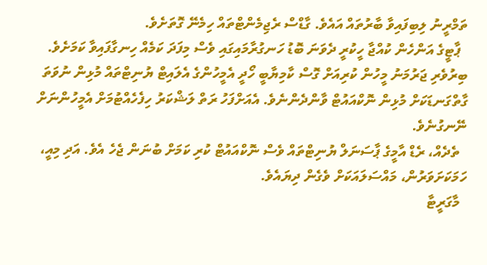ތަމްރީނު ލިބިފައިވާ ބާރުތައް އައެވެ. ގާޑްސް ރެޖިމެންޓްތައް ހިމެނޭ ގޮތަށެވެ.
  ޕާޓީގެ އަންހެން ކުއްޖާ ހީކުރީ ދެވަނަ ބޮޑު ހަނގުރާމައިގައި ވެސް މިފަދަ ކަމެއް ހިނގާފައިވާ ކަމަށެވެ. ބިރުވެރި ޖަރުމަނު މީހުން ކުރިއަށް ގޮސް ކާމިޔާބީ ހޯދީ އެމީހުންގެ އެލައިޓް ޔުނިޓްތައް މުޅިން ނުވަތަ ގާތްގަނޑަކަށް މުޅިން ނޮކްއައުޓް ވާންދެންނެވެ. އެއަށްފަހު ރަތް ލަޝްކަރު ހިފެހެއްޓުމަށް އެމީހުންނަށް ނޭނގުނެވެ.
  ތެދެއް، ރެޑް އާމީގެ ޕާސަނަލް ޔުނިޓްތައް ވެސް ނޮކްއައުޓް ކުރި ކަމަށް ބުނަން ޖެހެ އެވެ. އަދި މިއީ، ހަމަކަށަވަރުން، މައްސަލައަކަށް ވެގެން ދިޔައެވެ.
  މާގަރީޓާ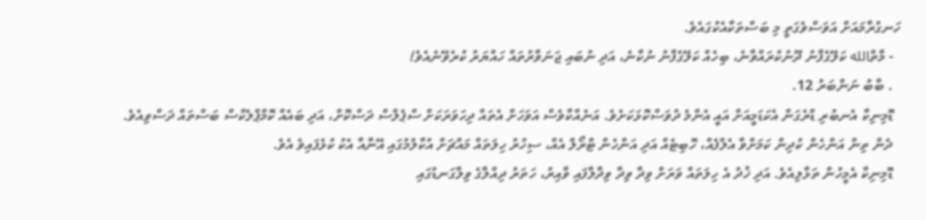ހަނގުރާމައަށް އަވަސްވެގަތީ މި ބަސްތަކާއެކުގައެވެ.
  - މާތްالله ކަލޭގެފާނު ދޫނުކުރައްވާނެ، ބިހެއް ކަލޭގެފާނު ނުކާނެ، އަދި ނުބައި ޖަނަވާރުތައް ހައްޔަރު ކުރެވޭނެއެވެ!
  . ބާބު ނަންބަރު 12.
  ޑޮމިނިކާ އެނބުރި ޑްރެގަން އެކަޑަމީއަށް އައީ އެންމެ ދުވަސްކޮޅަކަށެވެ. އަނެއްކާވެސް އަވަހަށް އެތައް ދިހަވަރަކަށް ސްޕެލްސް ދަސްކޮށް، އަދި ބައެއް ކޮމްޕްލެކްސް ބަސްތައް ދަސްވިއެވެ.
  ދެން ތިން އަންހެން ކުދިން ކަމަށްވާ އެލްފެއް، ހޮބިޓެއް އަދި އަންހެން ޓްރޯލް އެއް، ސިހުރު ހިލަތައް މައްޗަށް އުކާލުމުގައި އޭނާއާ އެކު ކުޅެފައިވެ އެވެ.
  ޑޮމިނިކާ އެމީހުން ތަޅާލިއެވެ. އަދި ޚުދު އެ ހިލަތައް ވަރަށް ވިދާ ވިދާ ވިދާލާފައި ވާއިރު، ހަތަރު ދިއްލާގެ ވިލާގަނޑުގައި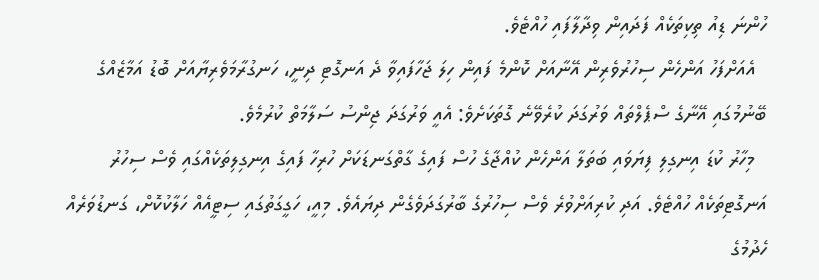ހުންނަ ޑިއު ތިކިތަކެއް ފަދައިން ވިދާލާފައި ހުއްޓެވެ.
  އެއަށްފަހު އަންހެން ސިހުރުވެރިން އޭނާއަށް ކޮންމެ ފައިން ހިލަ ޖަހާފައިވާ ދެ އަނގޮޓި ދިނީ، ހަނގުރާމަވެރިޔާއަށް ބޮޑު އަމާޒެއްގެ ބޭނުމުގައި އޭނާގެ ސްޕެލްތައް ވަރުގަދަ ކުރެވޭނެ ގޮތަކަށެވެ: އެއީ ވަރުގަދަ ޖިންސު ސަލާމަތް ކުރުމެވެ.
  މިހާރު ކުޑަ އިނގިލި ފިޔަވައި ބަތަލާ އަންހެން ކުއްޖާގެ ހުސް ފައިގެ ގާތްގަނޑަކަށް ހުރިހާ ފައިގެ އިނގިލިތަކެއްގައި ވެސް ސިހުރު އަނގޮޓިތަކެއް ހުއްޓެވެ. އަދި ކުރިއަށްވުރެ ވެސް ސިހުރުގެ ބާރުގަދަވެގެން ދިޔައެވެ. މިއީ، ހަގީގަތުގައި ސިޓީއެއް ހަލާކުކޮށް، ގަނޑުވަރެއް ހެދުމުގެ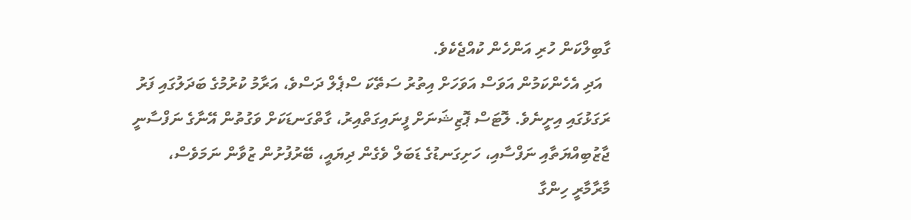ގާބިލްކަން ހުރި އަންހެން ކުއްޖެކެވެ.
  އަދި އެހެންކަމުން އަވަސް އަވަހަށް އިތުރު ސަތޭކަ ސްޕެލް ދަސްވެ، އަރާމު ކުރުމުގެ ބަދަލުގައި ފަރު ރަގަޅުގައި އިށީނެވެ. ލޮޓަސް ޕޮޒިޝަނަށް ފީނައިގަތްއިރު، ގާތްގަނޑަކަށް ވަގުތުން އޭނާގެ ނަފްސާނީ ޖާޒުބިއްޔަތާއި ނަފްސާއި، ހަށިގަނޑުގެ ޑަބަލް ވެގެން ދިޔައީ، ބޭރުފުށުން ޒުވާން ނަމަވެސް، މާރާމާރީ ހިންގާ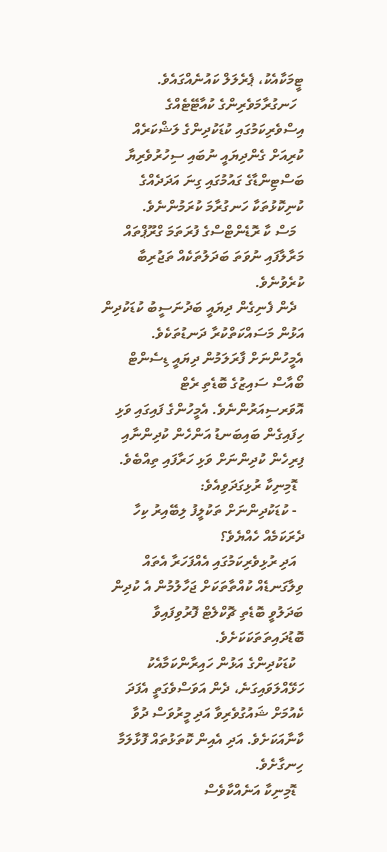ޓީމަކާއެކު، ޕެރެލަލް ކައުނެއްގައެވެ.
  ހަނގުރާމަވެރިންގެ ކުއާޓޭޓެއްގެ އިސްވެރިކަމުގައި ކުޑަކުދިންގެ ލަޝްކަރެއް ކުރިއަށް ގެންދިޔައީ ނުބައި ސިހުރުވެރިޔާ ބަސްޓިންޑާގެ ގައުމުގައި ގިނަ އަދަދެއްގެ ކުނިކޮޅުތަކާ ހަނގުރާމަ ކުރަމުންނެވެ.
  މަސް ކާ ރޮޑެންޓްސްގެ ފުރަތަމަ ގްރޫޕްތައް މަރާލާފައި ނުވަތަ ބަދަލުތަކެއް ތަޖުރިބާ ކުރެވުނެވެ.
  ދެން ފެނިގެން ދިޔައީ ބަދުނަސީބު ކުޑަކުދިން އަޅުން މަސައްކަތްކުރާ ދަނޑުތަކެވެ. އެމީހުންނަށް ފާރަލަމުން ދިޔައީ ޑިސެންޓް ބޯއާސް ސައިޒުގެ ބޮޑެތި ރެޓް އޮވަރސިއަރުންނެވެ. އެމީހުންގެ ފައިގައި ވަޅި ހިފައިގެން ބައިބަނޑު އަންހެން ކުދިންނާއި ފިރިހެން ކުދިންނަށް ވަޅި ހަރާފައި ތިއްބެވެ.
  ޑޮމިނިކާ ރުޅިގަދަވިއެވެ:
  - ކުޑަކުދިންނަށް ތަކުލީފު ލިބޭއިރު ކިހާ ދެރަކަމެއް ހެއްޔެވެ؟
  އަދި ރުޅިވެރިކަމުގައި އެއްފަހަރާ އެތައް ވިލާގަނޑެއް ކުއްތާތަކަށް ޖަހާލުމުން އެ ކުދިން ބަދަލުވީ ބޮޑެތި ޗޮކްލެޓް ފޮރުވިފައިވާ ބޮޑުދައިތަތަކަކަށެވެ.
  ކުޑަކުދިންގެ އަޅުން ހައިރާންކަމާއެކު ހަޅޭއްލަވައިގަނެ، ދެން އަވަސްވެގަތީ އެފަދަ ކެއުމަށް ޝައުގުވެރިވާ އަދި މީރުވަސް ދުވާ ކާނާއަކަށެވެ. އަދި އެއިން ކޮތަޅުތައް ފޮޅާލަމާ ހިނގާށެވެ.
  ޑޮމިނިކާ އަނެއްކާވެސް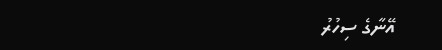އޭނާގެ ސިހުރު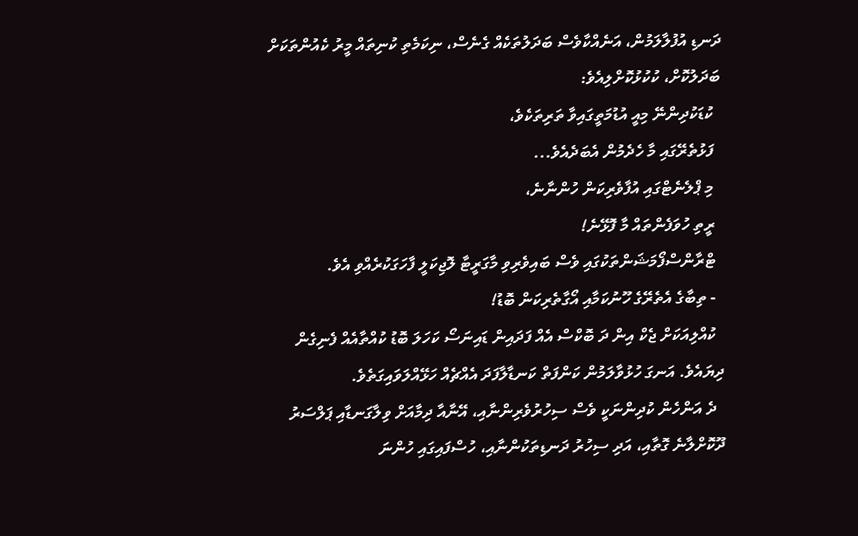ދަނޑި އުފުލާލަމުން، އަނެއްކާވެސް ބަދަލުތަކެއް ގެނެސް، ނިކަމެތި ކުނިތައް މީރު ކެއުންތަކަށް ބަދަލުކޮށް، ކުކުޅުކޮށްލިއެވެ:
  ކުޑަކުދިންނޭ މިއީ އުޑުމަތީގައިވާ ތަރިތަކެވެ،
  ފަޅުތެރޭގައި މާ ހެދެމުން އެބަދެއެވެ...
  މި ޕްލެނެޓްގައި އުފާވެރިކަން ހުންނާނެ،
  ރީތި ހުވަފެންތައް މާ ފޮޅޭނެ!
  ޓްރާންސްފޯމަޝަންތަކުގައި ވެސް ބައިވެރިވި މާގަރީޓާ ލޮޖިކަލީ ފާހަގަކުރެއްވި އެވެ.
  - ތިބާގެ އެތެރޭގެ ހޫނުކަމާއި އޯގާތެރިކަން ބޮޑު!
  ކުއްލިއަކަށް ޖެކް އިން ދަ ބޮކްސް އެއް ފަދައިން ޑައިނަސޯ ކަހަލަ ބޮޑު ކުއްތާއެއް ފެނިގެން ދިޔައެވެ. އަނގަ ހުޅުވާލަމުން ކަންފަތް ކަނޑާލާފަދަ އެއްޗެއް ހަޅޭއްލަވައިގަތެވެ.
  ދެ އަންހެން ކުދިންނަކީ ވެސް ސިހުރުވެރިންނާއި، އޭނާއާ ދިމާއަށް ވިލާގަނޑާއި ޕަލްސަރު ދޫކޮށްލާނެ ގޮތާއި، އަދި ސިހުރު ދަނޑިތަކުންނާއި، ހުސްފައިގައި ހުންނަ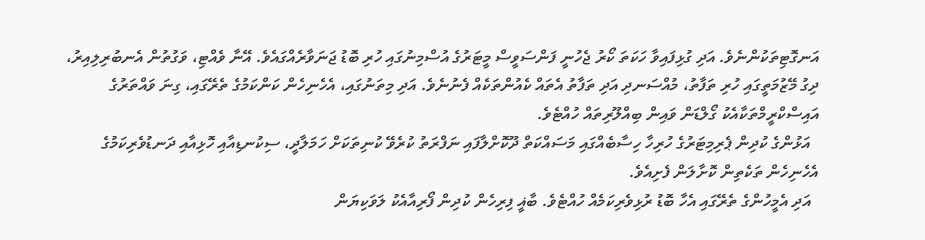އަނގޮޓިތަކުންނެވެ. އަދި ގުޅިފައިވާ ހަކަތަ ކޯރު ޖެހުނީ ފަންސަވީސް މީޓަރުގެ އުސްމިނުގައި ހުރި ބޮޑު ޖަނަވާރެއްގައެވެ. އޭނާ ވެއްޓި، ވަގުތުން އެނބުރިލިއިރު، ދިގު މޭޒުމަތީގައި ހުރި ތަފާތު، މުއްސަނދި އަދި ތަފާތު އެތައް ކެއުންތަކެއް ފެނުނެވެ. އަދި މިތަނުގައި، އެހެނިހެން ކަންކަމުގެ ތެރޭގައި، ގިނަ ވައްތަރުގެ އައިސްކްރީމްތަކާއެކު ގޯލްޑަން ވައިން ބިއްލޫރިތައް ހުއްޓެވެ.
  އަޅުންގެ ކުދިން ޕެރިމިޓަރުގެ ހުރިހާ ހިސާބެއްގައި މަސައްކަތް ދޫކޮށްލާފައި ނަފްރަތު ކުރެވޭ ކުނިތަކަށް ހަމަލާދީ، ސިކުނޑިއާއި ހޮޅިއާއި ދަނޑުވެރިކަމުގެ އެހެނިހެން ތަކެތިން ކޮށާލަން ފެށިއެވެ.
  އަދި އެމީހުންގެ ތެރޭގައި އެހާ ބޮޑު ރުޅިވެރިކަމެއް ހުއްޓެވެ. ބާޣީ ފިރިހެން ކުދިން ފޯރިއާއެކު ލަވަކިޔަން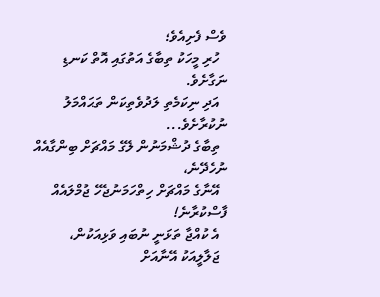ވެސް ފެށިއެވެ؛
  ހުރި މީހަކު ތިބާގެ އަތުގައި އޮތް ކަނޑި ނަގާށެވެ.
  އަދި ނިކަމެތި ލަދުވެތިކަން ތަޙައްމަލު ނުކުރާށެވެ...
  ތިބާގެ ދުޝްމަނުން ލޭގެ މައްޗަށް ބިންގާއެއް ނުހެދޭނެ،
  އޭނާގެ މައްޗަށް ހިތްހަމަނުޖެހޭ ޖުމްލައެއް ފާސްކުރާނެ!
  އެ ކުއްޖާ ތަޅަނީ ނުބައި ވަޅިއަކުން،
  ޖަލާލީއަކު އޭނާއަށް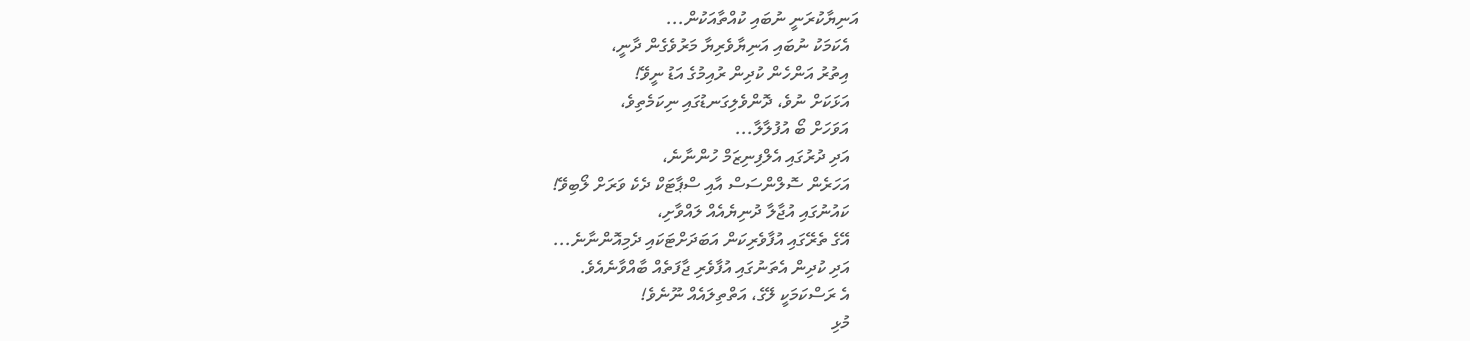އަނިޔާކުރަނީ ނުބައި ކުއްތާއަކުން...
  އެކަމަކު ނުބައި އަނިޔާވެރިޔާ މަރުވެގެން ދާނީ،
  އިތުރު އަންހެން ކުދިން ރުއިމުގެ އަޑު ނީވޭ!
  އަޅަކަށް ނުވެ، ދޮންވެލިގަނޑުގައި ނިކަމެތިވެ،
  އަވަހަށް ބޯ އުފުލާލާ...
  އަދި ދުރުގައި އެލްފިނިޒަމް ހުންނާނެ،
  އަހަރެން ސޮލްންސަސް އާއި ސްޕާޓަކް ދެކެ ވަރަށް ލޯބިވޭ!
  ކައުނުގައި އުޖާލާ ދުނިޔެއެއް ލައްވާށި،
  އޭގެ ތެރޭގައި އުފާވެރިކަން އަބަދަށްޓަކައި ދެމިއޮންނާނެ...
  އަދި ކުދިން އެތަނުގައި އުފާވެރި ޖާފަތެއް ބާއްވާނެއެވެ.
  އެ ރަސްކަމަކީ ލޭގެ، އަތްތިލައެއް ނޫނެވެ!
  މުޅި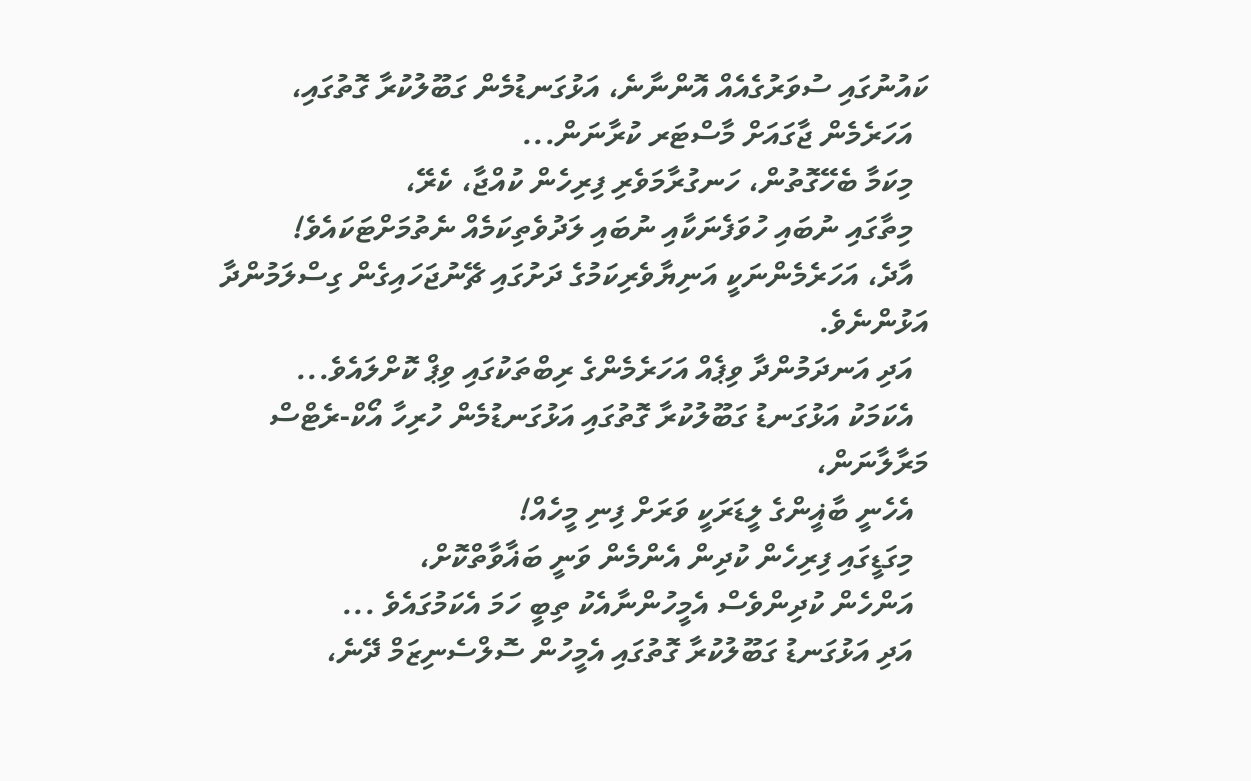ކައުނުގައި ސުވަރުގެއެއް އޮންނާނެ، އަޅުގަނޑުމެން ގަބޫލުކުރާ ގޮތުގައި،
  އަހަރެމެން ޖާގައަށް މާސްޓަރ ކުރާނަން...
  މިކަމާ ބެހޭގޮތުން، ހަނގުރާމަވެރި ފިރިހެން ކުއްޖާ، ކެރޭ،
  މިތާގައި ނުބައި ހުވަފެނަކާއި ނުބައި ލަދުވެތިކަމެއް ނެތުމަށްޓަކައެވެ!
  އާދެ، އަހަރެމެންނަކީ އަނިޔާވެރިކަމުގެ ދަށުގައި ޗޭނުޖަހައިގެން ގިސްލަމުންދާ އަޅުންނެވެ.
  އަދި އަނދަމުންދާ ވިޕެއް އަހަރެމެންގެ ރިބްތަކުގައި ވިޕް ކޮށްލައެވެ...
  އެކަމަކު އަޅުގަނޑު ގަބޫލުކުރާ ގޮތުގައި އަޅުގަނޑުމެން ހުރިހާ އޯކް-ރެޓްސް މަރާލާނަން،
  އެހެނީ ބާޣީންގެ ލީޑަރަކީ ވަރަށް ފިނި މީހެއް!
  މިގަޑީގައި ފިރިހެން ކުދިން އެންމެން ވަނީ ބަޣާވާތްކޮށް،
  އަންހެން ކުދިންވެސް އެމީހުންނާއެކު ތިބީ ހަމަ އެކަމުގައެވެ ...
  އަދި އަޅުގަނޑު ގަބޫލުކުރާ ގޮތުގައި އެމީހުން ސޮލްސެނިޒަމް ދޭނެ،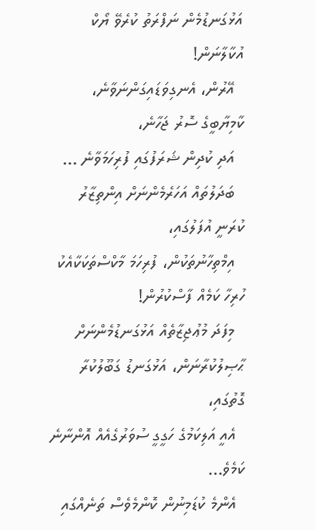އަޅުގަނޑުމެން ނަފްރަތު ކުރެވޭ ޔޯކް އުކާލާނަން!
  އޭރުން، އެނގިވަޑައިގަންނަވާނެ، ކާމިޔާބީގެ ސޮރު ޖަހާނެ،
  އަދި ކުދިން ޝަރަފުގައި ފުރިހަމަވާނެ ...
  ބަދަލުތައް އަހަރެމެންނަށް އިންތިޒާރު ކުރަނީ އުފަލުގައި،
  އިމްތިހާނުތަކުން، ފުރިހަމަ މާކްސްތަކަކާއެކު ހުރިހާ ކަމެއް ފާސްކުރުން!
  މިފަދަ މުޢުޖިޒާތެއް އަޅުގަނޑުމެންނަށް ޙާޞިލުކުރާނަން، އަޅުގަނޑު ގަބޫލުކުރާ ގޮތުގައި،
  އެއީ އަލިކަމުގެ ހަގީގީ ސުވަރުގެއެއް އޮންނާނެ ކަމެވެ...
  އެންމެ ކުޑަމިނުން ކޮންމެވެސް ތަނެއްގައި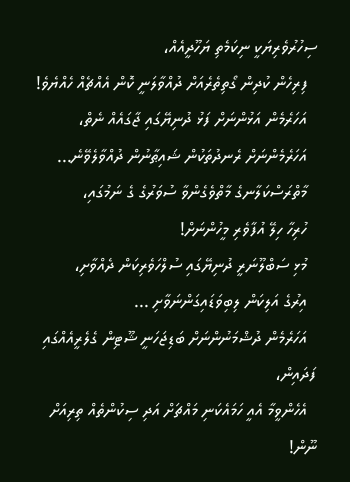ސިހުރުވެރިޔަކީ ނިކަމެތި ޔަހޫދީއެއް،
  ފިރިހެން ކުދިން ގޯތިތެރެއަށް ދުއްވާލަނީ ކޮން އެއްޗެއް ހެއްޔެވެ!
  އަހަރެމެން އަޅުންނަށް ފަޅު ދުނިޔޭގައި ޖާގައެއް ނެތް،
  އަހަރެމެންނަށް ރެނދުތަކުން ޝައިޠާނުން ދުއްވާލެވޭނެ...
  މާތްރަސްކަލާނގެ މާތްވެގެންވާ ސުވަރުގެ ގެ ނަމުގައި،
  ހުރިހާ ހިލޭ އުފާވެރި މީހުންނަށް!
  މުޅި ސަބްލޫނަރީ ދުނިޔޭގައި ސުލްހަވެރިކަން ދެއްވާށި،
  އިރުގެ އަލިކަން ލިބިވަޑައިގަންނަވާށި ...
  އަހަރެމެން ދުޝްމަނުންނަށް ބަޑިޖަހަނީ ޝޫޓިން ގެލެރީއެއްގައި ފަދައިން،
  އެހެންވީމާ އެއީ ހަމައެކަނި މައްޗަށް އަދި ސިކުންތެއް ތިރިއަށް ނޫން!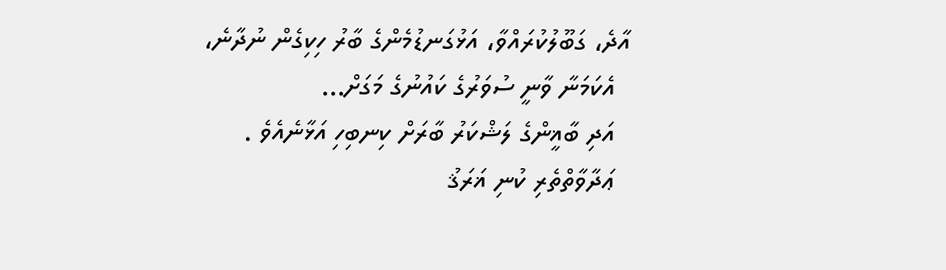އާދެ، ގަބޫލުކުރައްވާ، އަޅުގަނޑުމެންގެ ބާރު ހިކިގެން ނުދާނެ،
  އެކަމަނާ ވާނީ ސުވަރުގެ ކައުނުގެ މަގަށް...
  އަދި ބާޣީންގެ ލަޝްކަރު ބާރަށް ކިނބިހި އަޅާނެއެވެ .
  ޢަދާވާތްތެރި ކުނި ޣަރަޤު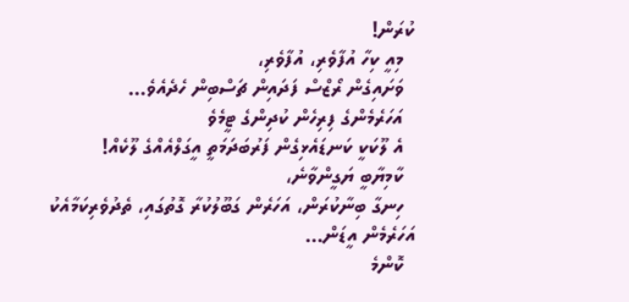ކުރަން!
  މިއީ ކިހާ އުފާވެރި، އުފާވެރި،
  ވަށައިގެން ރޯޒްސް ފަދައިން ޗަސްބިން ހެދެއެވެ...
  އަހަރެމެންގެ ފިރިހެން ކުދިންގެ ޓީމެވެ
  އެ ލޫކަކީ ކަނޑައެޅިގެން ފަރުބަދަމަތީ އީގަލްއެއްގެ ލޫކެއް!
  ކާމިޔާބީ ޔަގީންވާނެ،
  ހިނގާ ބިނާކުރަން، އަހަރެން ގަބޫލުކުރާ ގޮތުގައި، ތެދުވެރިކަމާއެކު އަހަރެމެން އީޑަން...
  ކޮންމެ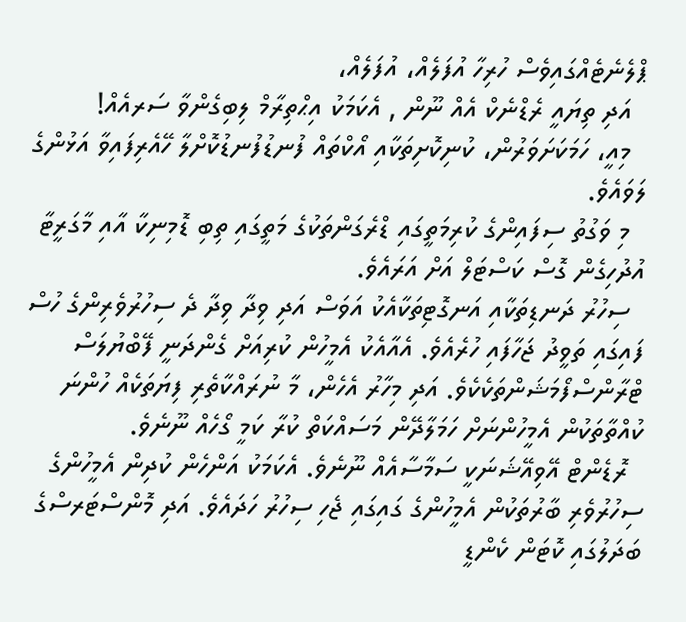ޕްލެނެޓެއްގައިވެސް ހުރިހާ އުފަލެއް، އުފަލެއް،
  އަދި ތިޔައީ ރެޑްނެކް އެއް ނޫން , އެކަމަކު އިޙްތިރާމް ލިބިގެންވާ ސަރއެއް!
  މިއީ، ހަމަކަށަވަރުން، ކުނިކޮށިތަކާއި އޯކްތައް ފުނޑުފުނޑުކޮށްލާ ހޭއެރިފައިވާ އަޅުންގެ ލަވައެވެ.
  މި ވަގުތު ސިފައިންގެ ކުރިމަތީގައި ޑްރެގަންތަކުގެ މަތީގައި ތިބި ޑޮމިނިކާ އާއި މާގަރީޓާ އުދުހިގެން ގޮސް ކަސްޓަލް އަށް އަރައެވެ.
  ސިހުރު ދަނޑިތަކާއި އަނގޮޓިތަކާއެކު އަވަސް އަދި ވިދާ ވިދާ ދެ ސިހުރުވެރިންގެ ހުސް ފައިގައި ތަވީދު ޖަހާފައި ހުރެއެވެ. އެއާއެކު އެމީހުން ކުރިއަށް ގެންދަނީ ފޭބްޔުލަސް ޓްރާންސްފޯމަޝަންތަކެކެވެ. އަދި މިހާރު އެހެން، މާ ނުރައްކާތެރި ފިޔަތަކެއް ހުންނަ ކުއްތާތަކުން އެމީހުންނަށް ހަމަލާދޭން މަސައްކަތް ކުރާ ކަމީ ގޯހެއް ނޫނެވެ.
  ރޮޑެންޓް އޭވިއޭޝަނަކީ ސަމާސާއެއް ނޫނެވެ. އެކަމަކު އަންހެން ކުދިން އެމީހުންގެ ސިހުރުވެރި ބާރުތަކުން އެމީހުންގެ ގައިގައި ޖެހި ސިހުރު ހަދައެވެ. އަދި މޮންސްޓަރސްގެ ބަދަލުގައި ކޮޓަން ކެންޑީ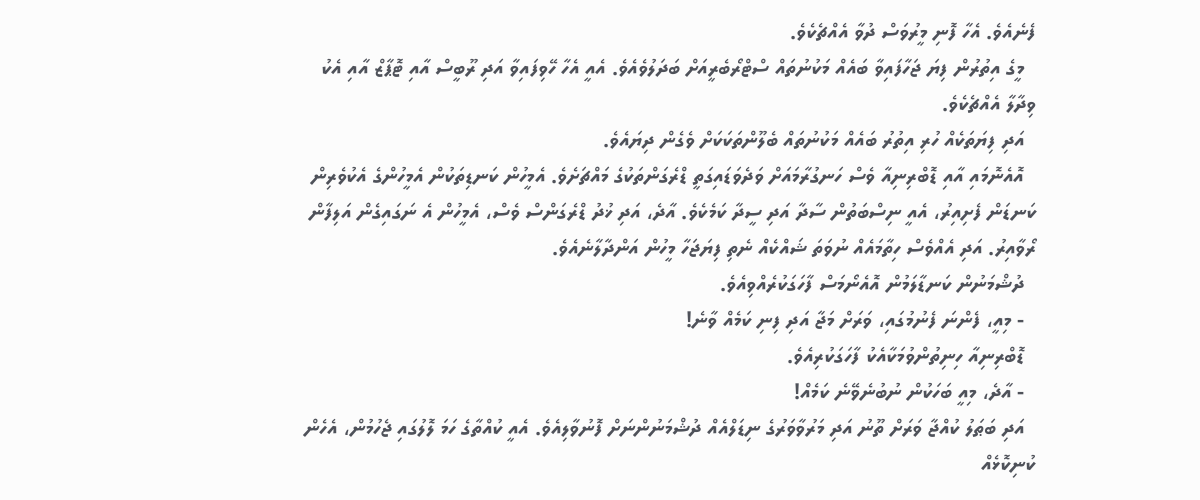ފެނެއެވެ. އެހާ ފޮނި މީރުވަސް ދުވާ އެއްޗެކެވެ.
  މީގެ އިތުރުން ފިޔަ ޖަހާފައިވާ ބައެއް މަކުނުތައް ސްޓްރޯބެރީއަށް ބަދަލުވެއެވެ. އެއީ އެހާ ހޭވިފައިވާ އަދި ރޫބީސް އާއި ޓޮޕާޒް އާއި އެކު ވިދާލާ އެއްޗެކެވެ.
  އަދި ފިޔަތަކެއް ހުރި އިތުރު ބައެއް މަކުނުތައް ބެލޫންތަކަކަށް ވެގެން ދިޔައެވެ.
  އޮއެނޮމައި އާއި ޑޮބްރިނިއާ ވެސް ހަނގުރާމައަށް ވަދެވަޑައިގަތީ ޑްރެގަންތަކުގެ މައްޗަށެވެ. އެމީހުން ކަނޑިތަކުން އެމީހުންގެ އެކުވެރިން ކަނޑަން ފެށިއިރު، އެއީ ނިސްބަތުން ސާދާ އަދި ސީދާ ކަމެކެވެ. އާދެ، އަދި ޚުދު ޑްރެގަންސް ވެސް، އެމީހުން އެ ނަގައިގެން އަލިފާން ރޯވާއިރު. އަދި އެއްވެސް ހިތާމައެއް ނުވަތަ ޝައްކެއް ނެތި ފިޔަޖަހާ މީހުން އަންދާލާނެއެވެ.
  ދުޝްމަނުން ކަނޑާލަމުން އޮއެނޯމަސް ފާހަގަކުރެއްވިއެވެ.
  - މިއީ، ފެންނަ ފެނުމުގައި، ވަރަށް މަޖާ އަދި ފިނި ކަމެއް ވާނެ!
  ޑޮބްރިނިއާ ހިނިތުންވުމަކާއެކު ފާހަގަކުރިއެވެ.
  - އާދެ، މިއީ ބަހަކުން ނުބުނެވޭނެ ކަމެއް!
  އަދި ބަޠަލު ކުއްޖާ ވަރަށް ތޫނު އަދި މަރުވާވަރުގެ ނިޑަލްއެއް ދުޝްމަނުންނަށް ފޮނުވާލިއެވެ. އެއީ ކުއްތާގެ ހަމަ ލޮލުގައި ޖެހުމުން، އެހެން ކުނިކޮޅެއް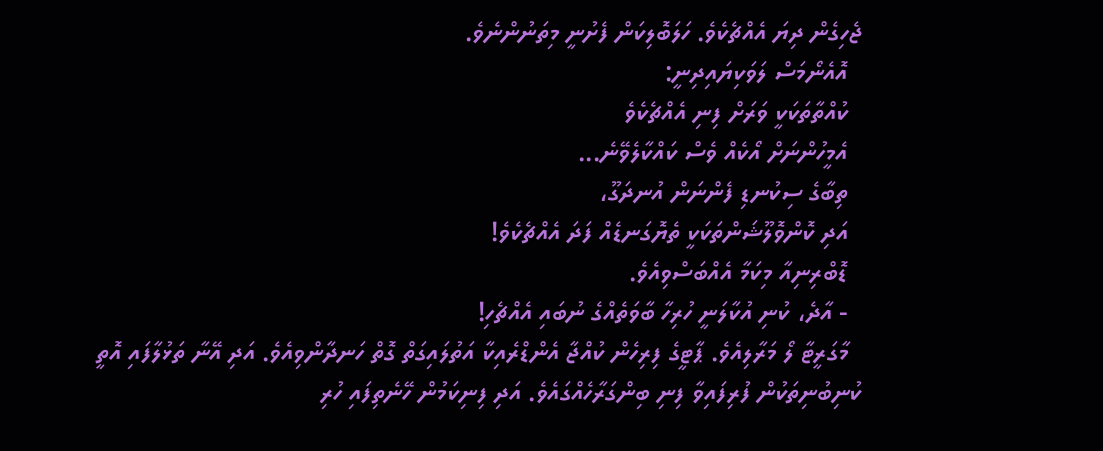ޖެހިގެން ދިޔަ އެއްޗެކެވެ. ހަލަބޮލިކަން ފެށުނީ މިތަނުންނެވެ.
  އޮއެނޯމަސް ލަވަކިޔައިދިނީ:
  ކުއްތާތަކަކީ ވަރަށް ފިނި އެއްޗެކެވެ
  އެމީހުންނަށް އޯކެއް ވެސް ކައްކާލެވޭނެ...
  ތިބާގެ ސިކުނޑި ފެންނަން އުނދަގޫ،
  އަދި ކޮންވޮލޫޝަންތަކަކީ ތެޔޮގަނޑެއް ފަދަ އެއްޗެކެވެ!
  ޑޮބްރިނިއާ މިކަމާ އެއްބަސްވިއެވެ.
  - އާދެ، ކުނި އުކާލަނީ ހުރިހާ ބާވަތެއްގެ ނުބައި އެއްޗެހި!
  މާގަރީޓާ ލޯ މަރާލިއެވެ. ޕާޓީގެ ފިރިހެން ކުއްޖާ އެންޑްރެއިކާ އަތުލައިގަތް ގޮތް ހަނދާންވިއެވެ. އަދި އޭނާ ތަޅުލާފައި އޮތީ ކުނިބުނިތަކުން ފުރިފައިވާ ފިނި ބިންގަރާހެއްގައެވެ. އަދި ފިނިކަމުން ހޭނެތިފައި ހުރި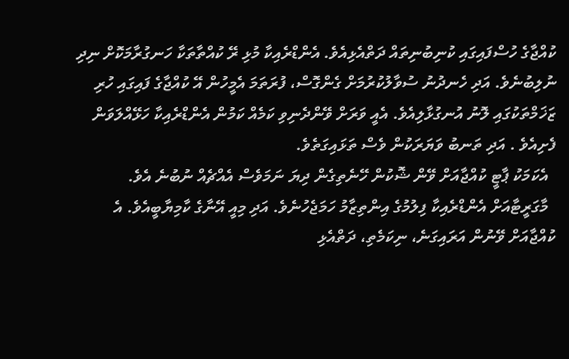ކުއްޖާގެ ހުސްފައިގައި ކުނިބުނިތައް ދަތްއެޅިއެވެ. އެންޑްރެއިކާ މުޅި ރޭ ކުއްތާތަކާ ހަނގުރާމަކޮށް ނިދި ނުލިބުނެވެ. އަދި ހެނދުނު ސުވާލުކުރުމަށް ގެންގޮސް، ފުރަތަމަ އެމީހުން އޭ ކުއްޖާގެ ފައިގައި ހުރި ޒަޚަމްތަކުގައި ލޮނު އުނގުޅާލިއެވެ. އެއީ ވަރަށް ވޭންދެނިވި ކަމެއް ކަމުން އެންޑްރެއިކާ ހަޅޭއްލަވަން ފެށިއެވެ . އަދި ތަނބު ވަޔަރަކުން ވެސް ތަޅައިގަތެވެ.
  އެކަމަކު ޕާޓީ ކުއްޖާއަށް ވޭން ޝޮކުން ހޭނެތިގެން ދިޔަ ނަމަވެސް އެއްޗެއް ނުބުނެ އެވެ.
  މާގަރީޓާއަށް އެންޑްރެއިކާ ފިލުމުގެ އިންތިޒާމު ހަމަޖެހުނެވެ. އަދި މިއީ އޭނާގެ ކާމިޔާބީއެވެ. އެ ކުއްޖާއަށް ވޭނުން އަރައިގަނެ، ނިކަމެތި، ދަތްއެޅި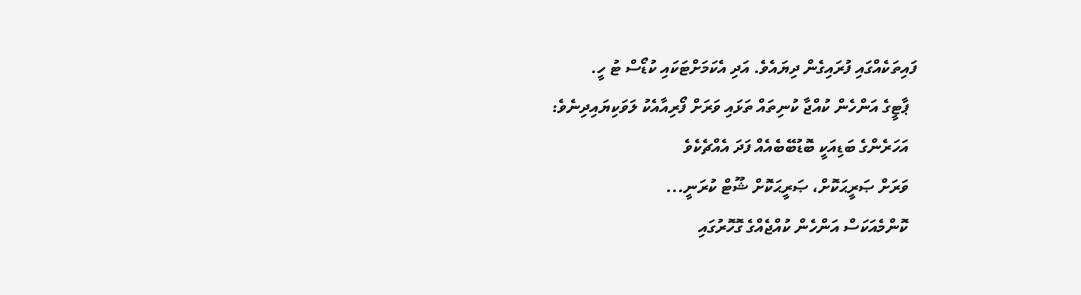ފައިތަކެއްގައި ފުރައިގެން ދިޔައެވެ. އަދި އެކަމަށްޓަކައި ކުޑޯސް ޓު ހީ.
  ޕާޓީގެ އަންހެން ކުއްޖާ ކުނިތައް ތަޅައި ވަރަށް ފޯރިއާއެކު ލަވަކިޔައިދިނެވެ:
  އަހަރެންގެ ބަޑިއަކީ ބޮޑުބޭބެއެއް ފަދަ އެއްޗެކެވެ
  ވަރަށް ޞަރީޙަކޮށް، ޞަރީޙަކޮށް ޝޫޓް ކުރަނީ...
  ކޮންމެއަކަސް އަންހެން ކުއްޖެއްގެ ގޮހޮރުގައި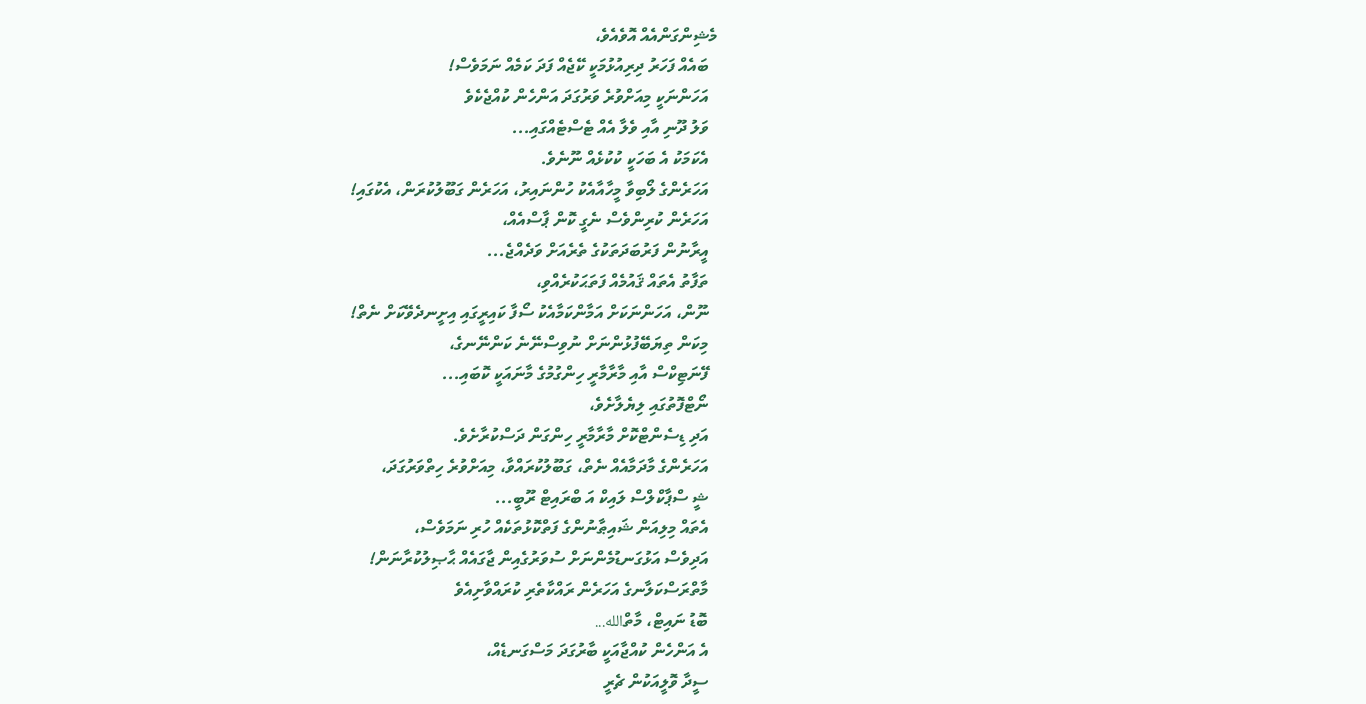މެޝިންގަންއެއް އޮވެއެވެ،
  ބައެއް ފަހަރު ދިރިއުޅުމަކީ ކޭޖެއް ފަދަ ކަމެއް ނަމަވެސް!
  އަހަންނަކީ މިއަށްވުރެ ވަރުގަދަ އަންހެން ކުއްޖެކެވެ
  ވަލު ދޫނި އާއި ވެލާ އެއް ޓެސްޓެއްގައި...
  އެކަމަކު އެ ބަހަކީ ކުކުޅެއް ނޫނެވެ.
  އަހަރެންގެ ލޯބިވާ މީހާއާއެކު ހުންނައިރު، އަހަރެން ގަބޫލުކުރަން، އެކުގައި!
  އަހަރެން ކުރިންވެސް ނެގީ ކޮން ޕާސްއެއް،
  އީރާނުން ފަރުބަދަތަކުގެ ތެރެއަށް ވަދެއްޖެ...
  ތަފާތު އެތައް ޤައުމެއް ފަތަޙަކުރެއްވި،
  ނޫން، އަހަންނަކަށް އަމާންކަމާއެކު ސޯފާ ކައިރީގައި އިށީނދެވޭކަށް ނެތް!
  މިކަން ތިޔަބޭފުޅުންނަށް ނުވިސްނޭނެ ކަންނޭނގެ،
  ފޭނަޓިކްސް އާއި މާރާމާރީ ހިންގުމުގެ މާނައަކީ ކޮބައި...
  ނޯޓްފޮތުގައި ލިޔެލާށެވެ،
  އަދި ޑިސެންޓްކޮށް މާރާމާރީ ހިންގަން ދަސްކުރާށެވެ.
  އަހަރެންގެ މާދަމާއެއް ނެތް، ގަބޫލުކުރައްވާ، މިއަށްވުރެ ހިތްވަރުގަދަ،
  ޝީ ސްޕާކްލްސް ލައިކް އަ ބްރައިޓް ރޫބީ...
  އެތައް މިލިއަން ޝައިޠާނުންގެ ފަތްކޮޅުތަކެއް ހުރި ނަމަވެސް،
  އަދިވެސް އަޅުގަނޑުމެންނަށް ސުވަރުގެއިން ޖާގައެއް ޙާޞިލުކުރާނަން!
  މާތްރަސްކަލާނގެ އަހަރެން ރައްކާތެރި ކުރައްވާށިއެވެ
  ބޮޑު ނައިޓް، މާތްالله...
  އެ އަންހެން ކުއްޖާއަކީ ބާރުގަދަ މަސްގަނޑެއް،
  ސީދާ ވޮލީއަކުން ޗެރީ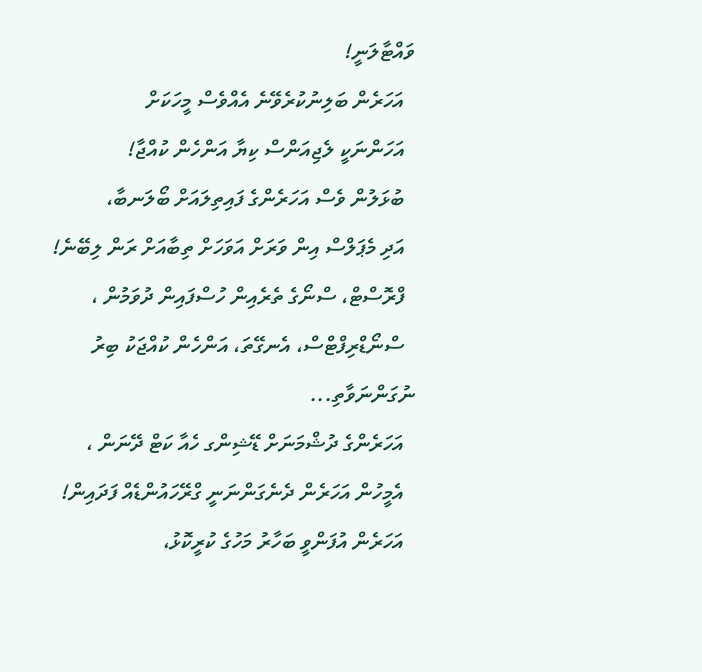ވައްޓާލަނީ!
  އަހަރެން ބަލިނުކުރެވޭނެ އެއްވެސް މީހަކަށް
  އަހަންނަކީ ލެޖިއަންސް ކިޔާ އަންހެން ކުއްޖާ!
  ބުޅަލުން ވެސް އަހަރެންގެ ފައިތިލައަށް ބޯލަނބާ،
  އަދި މެޕަލްސް އިން ވަރަށް އަވަހަށް ތިބާއަށް ރަން ލިބޭނެ!
  ފްރޮސްޓް، ސްނޯގެ ތެރެއިން ހުސްފައިން ދުވަމުން ،
  ސްނޯޑްރިފްޓްސް، އެނގޭތަ، އަންހެން ކުއްޖަކު ބިރު ނުގަންނަވާތި...
  އަހަރެންގެ ދުޝްމަނަށް ޑޭޝިންގ ހެއާ ކަޓް ދޭނަން ،
  އެމީހުން އަހަރެން ދެނެގަންނަނީ ގްރޭހައުންޑެއް ފަދައިން!
  އަހަރެން އުފަންވީ ބަހާރު މަހުގެ ކުރީކޮޅު،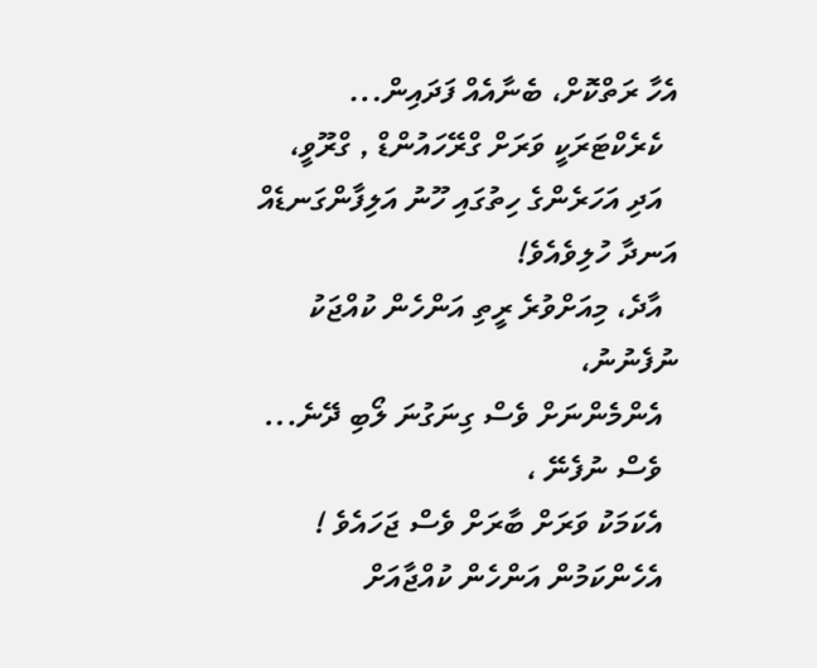އެހާ ރަތްކޮށް، ބެނާއެއް ފަދައިން...
  ކެރެކްޓަރަކީ ވަރަށް ގްރޭހައުންޑް , ގްރޫވީ،
  އަދި އަހަރެންގެ ހިތުގައި ހޫނު އަލިފާންގަނޑެއް އަނދާ ހުލިވެއެވެ!
  އާދެ، މިއަށްވުރެ ރީތި އަންހެން ކުއްޖަކު ނުފެނުނު،
  އެންމެންނަށް ވެސް ގިނަގުނަ ލޯބި ދޭނެ...
  ވެސް ނުފެނޭ ،
  އެކަމަކު ވަރަށް ބާރަށް ވެސް ޖަހައެވެ !
  އެހެންކަމުން އަންހެން ކުއްޖާއަށް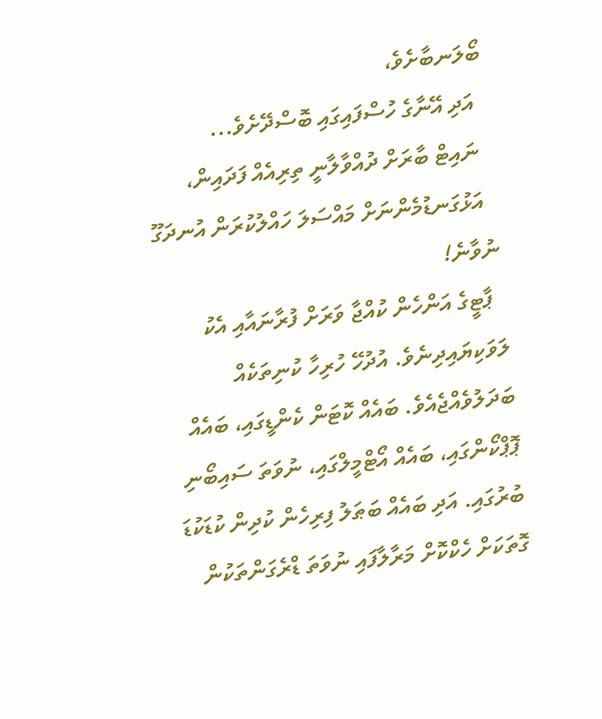ބޯލަނބާށެވެ،
  އަދި އޭނާގެ ހުސްފައިގައި ބޮސްދޭށެވެ...
  ނައިޓް ބާރަށް ދުއްވާލާނީ ތިރިއެއް ފަދައިން،
  އަޅުގަނޑުމެންނަށް މައްސަލަ ހައްލުކުރަން އުނދަގޫ ނުވާނެ!
  ޕާޓީގެ އަންހެން ކުއްޖާ ވަރަށް ފުރާނައާއި އެކު ލަވަކިޔައިދިނެވެ. އުދުހޭ ހުރިހާ ކުނިތަކެއް ބަދަލުވެއްޖެއެވެ. ބައެއް ކޮޓަން ކެންޑީގައި، ބައެއް ޕޮޕްކޯންގައި، ބައެއް އޯޓްމީލްގައި، ނުވަތަ ސައިބޯނި ބުރުގައި. އަދި ބައެއް ބަޠަލު ފިރިހެން ކުދިން ކުޑަކުޑަ ގޮތަކަށް ހެކްކޮށް މަރާލާފައި ނުވަތަ ޑްރެގަންތަކުން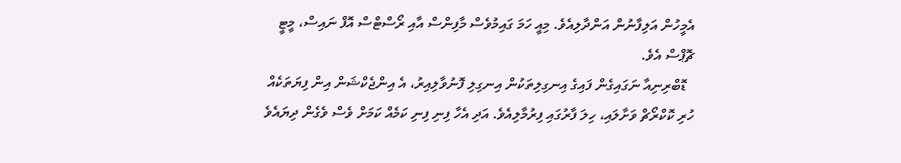އެމީހުން އަލިފާނުން އަންދާލިއެވެ. މިއީ ހަމަ ގައިމުވެސް މާފިންސް އާއި ރޯސްޓްސް އޮފް ނައިސް، މީޓީ ޗޮޕްސް އެވެ.
  ޑޮބްރިނިއާ ނަގައިގެން ފައިގެ އިނގިލިތަކުން އިނގިލި ފޮނުވާލިއިރު، އެ އިންޖެކްޝަން އިން ފިޔަތަކެއް ހުރި ކޮކްރޯޗް ވަށާލައި، ހިލަ ފާރުގައި ފިރުމާލިއެވެ. އަދި އެހާ ފިނި ފިނި ކަމެއް ކަމަށް ވެސް ވެގެން ދިޔައެވެ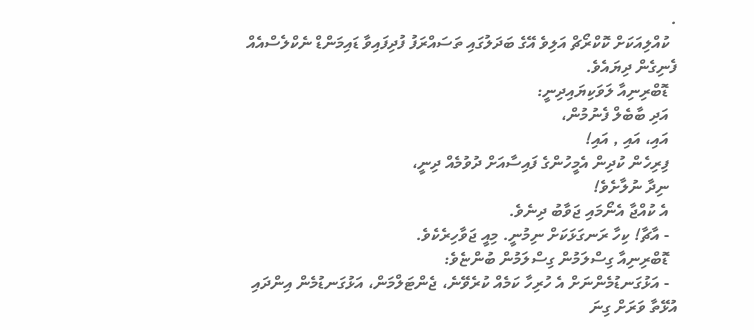.
  ކުއްލިއަކަށް ކޮކްރޯޗް އަލިވެ އޭގެ ބަދަލުގައި ތަސައްރަފު ފުދިފައިވާ ޑައިމަންޑް ނެކްލެސްއެއް ފެނިގެން ދިޔައެވެ.
  ޑޮބްރިނިއާ ލަވަކިޔައިދިނީ:
  އަދި ބާބެލް ފެނުމުން،
  އައި، އައި , އައި!
  ފިރިހެން ކުދިން އެމީހުންގެ ފައިސާއަށް ދުވުމެއް ދިނީ،
  ނިދާ ނުލާށެވެ!
  އެ ކުއްޖާ އެނޯމައި ޖަވާބު ދިނެވެ.
  - އާޗާ! ކިހާ ރަނގަޅަކަށް ނިމުނީ. މިއީ ޖަވާހިރެކެވެ.
  ޑޮބްރިނިއާ ގިސްލަމުން ގިސްލަމުން ބުންޏެވެ:
  - އަޅުގަނޑުމެންނަށް އެ ހުރިހާ ކަމެއް ކުރެވޭނެ، ޖެންޓަލްމަން، އަޅުގަނޑުމެން އިންދައި އުޅޭތާ ވަރަށް ގިނަ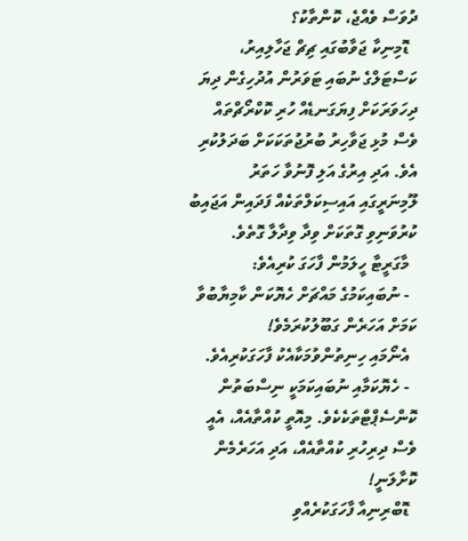ދުވަސް ވެއްޖެ، ކޮންތާކު؟
  ޑޮމިނިކާ ޖަވާބުގައި ޗިޗް ޖަހާލިއިރު، ކަސްޓަލްގެ ނުބައި ޓަވަރުން އުދުހިގެން ދިޔަ ދިހަވަރަކަށް ފިޔަގަނޑެއް ހުރި ކޮކްރޯޗްތައް ވެސް މުޅި ޖަވާހިރު ބުރުޖުތަކަކަށް ބަދަލުކުރި އެވެ. އަދި އިރުގެ އަލި ފޮނުވާ ހަތަރު ލޫމިނަރީގައި އައިސިކަލްތަކެއް ފަދައިން އަޖައިބު ކުރުވަނިވި ގޮތަކަށް ވިދާ ވިދާލާ ގޮތެވެ.
  މާގަރީޓާ ހީލަމުން ފާހަގަ ކުރިއެވެ:
  - ނުބައިކަމުގެ މައްޗަށް ހެޔޮކަން ކާމިޔާބުވާ ކަމަށް އަހަރެން ގަބޫލުކުރަމެވެ!
  އެނޯމައި ހިނިތުންވުމަކާއެކު ފާހަގަކުރިއެވެ.
  - ހެޔޮކަމާއި ނުބައިކަމަކީ ނިސްބަތުން ކޮންސެޕްޓްތަކެކެވެ. މިއޮތީ ކުއްތާއެއް، އެއީ ވެސް ދިރިހުރި ކުއްތާއެއް، އަދި އަހަރެމެން ކޮށާލަނީ!
  ޑޮބްރިނިއާ ފާހަގަކުރެއްވި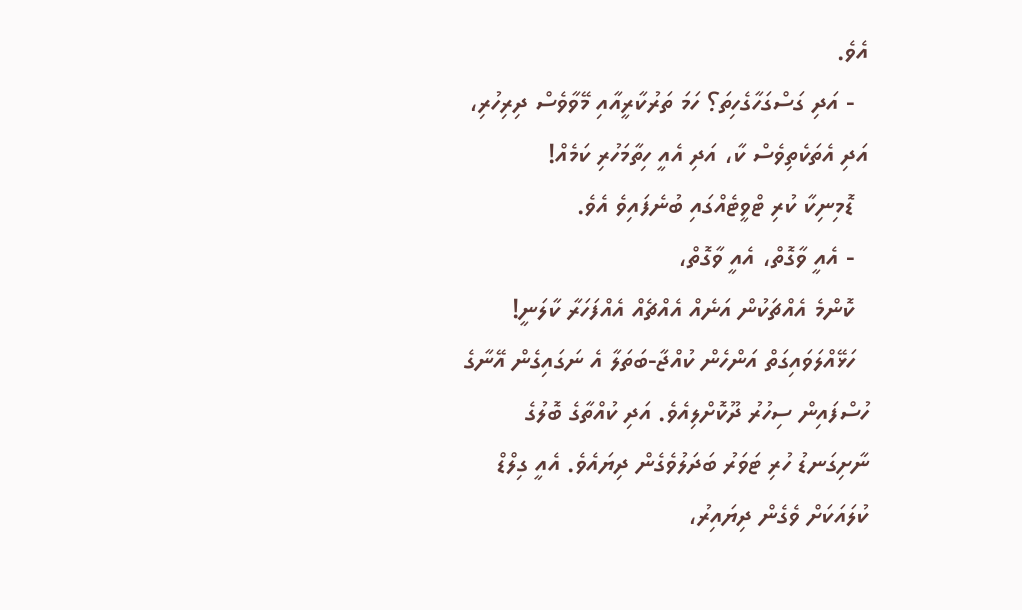އެވެ.
  - އަދި ގަސްގަހާގެހިތަ؟ ހަމަ ތަރުކާރީއާއި މޭވާވެސް ދިރިހުރި، އަދި އެތަކެތިވެސް ކާ، އަދި އެއީ ހިތާމަހުރި ކަމެއް!
  ޑޮމިނިކާ ކުރި ޓްވީޓެއްގައި ބުނެފައިވެ އެވެ.
  - އެއީ ވާގޮތް، އެއީ ވާގޮތް،
  ކޮންމެ އެއްޗަކުން އަނެއް އެއްޗެއް އެއްފަހަރާ ކާލަނީ!
  ހަޅޭއްލަވައިގަތް އަންހެން ކުއްޖާ-ބަތަލާ އެ ނަގައިގެން އޭނާގެ ހުސްފައިން ސިހުރު ދޫކޮށްލިއެވެ. އަދި ކުއްތާގެ ބޮލުގެ ނާށިގަނޑު ހުރި ޓަވަރު ބަދަލުވެގެން ދިޔައެވެ. އެއީ ގިލްޑް ކުލައަކަށް ވެގެން ދިޔައިރު،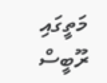މަތީގައި ރޫބީސް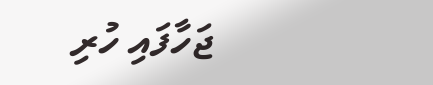ޖަހާފައި ހުރި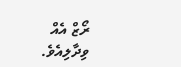ރޯޒް އެއް ވިދާލިއެވެ.